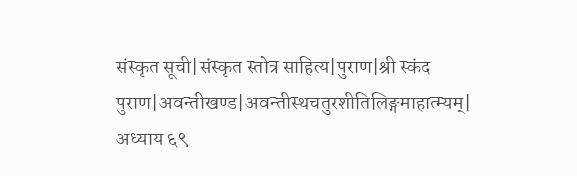संस्कृत सूची|संस्कृत स्तोत्र साहित्य|पुराण|श्री स्कंद पुराण|अवन्तीखण्ड|अवन्तीस्थचतुरशीतिलिङ्गमाहात्म्यम्| अध्याय ६९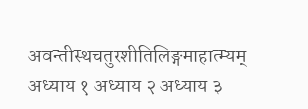अवन्तीस्थचतुरशीतिलिङ्गमाहात्म्यम् अध्याय १ अध्याय २ अध्याय ३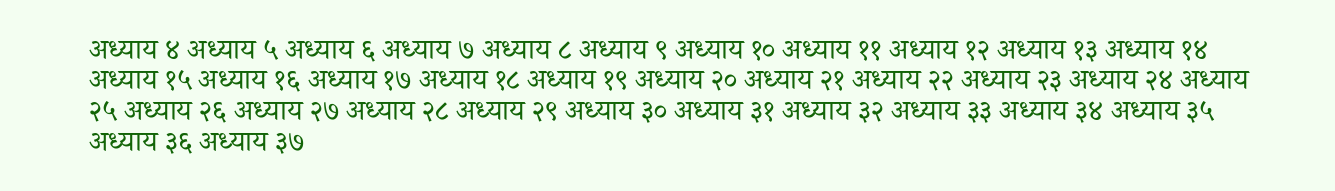अध्याय ४ अध्याय ५ अध्याय ६ अध्याय ७ अध्याय ८ अध्याय ९ अध्याय १० अध्याय ११ अध्याय १२ अध्याय १३ अध्याय १४ अध्याय १५ अध्याय १६ अध्याय १७ अध्याय १८ अध्याय १९ अध्याय २० अध्याय २१ अध्याय २२ अध्याय २३ अध्याय २४ अध्याय २५ अध्याय २६ अध्याय २७ अध्याय २८ अध्याय २९ अध्याय ३० अध्याय ३१ अध्याय ३२ अध्याय ३३ अध्याय ३४ अध्याय ३५ अध्याय ३६ अध्याय ३७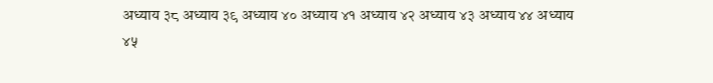अध्याय ३८ अध्याय ३९ अध्याय ४० अध्याय ४१ अध्याय ४२ अध्याय ४३ अध्याय ४४ अध्याय ४५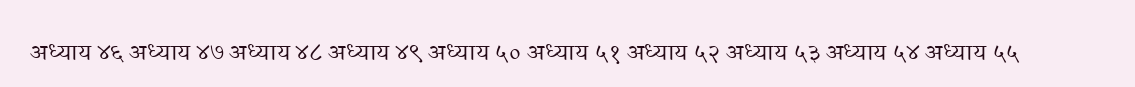अध्याय ४६ अध्याय ४७ अध्याय ४८ अध्याय ४९ अध्याय ५० अध्याय ५१ अध्याय ५२ अध्याय ५३ अध्याय ५४ अध्याय ५५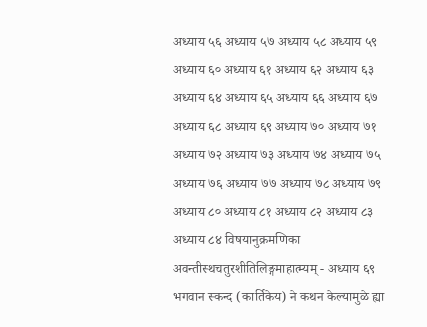अध्याय ५६ अध्याय ५७ अध्याय ५८ अध्याय ५९ अध्याय ६० अध्याय ६१ अध्याय ६२ अध्याय ६३ अध्याय ६४ अध्याय ६५ अध्याय ६६ अध्याय ६७ अध्याय ६८ अध्याय ६९ अध्याय ७० अध्याय ७१ अध्याय ७२ अध्याय ७३ अध्याय ७४ अध्याय ७५ अध्याय ७६ अध्याय ७७ अध्याय ७८ अध्याय ७९ अध्याय ८० अध्याय ८१ अध्याय ८२ अध्याय ८३ अध्याय ८४ विषयानुक्रमणिका अवन्तीस्थचतुरशीतिलिङ्गमाहात्म्यम् - अध्याय ६९ भगवान स्कन्द (कार्तिकेय) ने कथन केल्यामुळे ह्या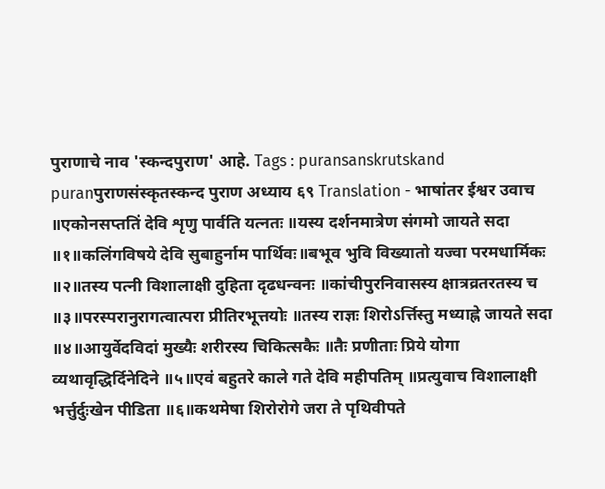पुराणाचे नाव 'स्कन्दपुराण' आहे. Tags : puransanskrutskand puranपुराणसंस्कृतस्कन्द पुराण अध्याय ६९ Translation - भाषांतर ईश्वर उवाच ॥एकोनसप्ततिं देवि शृणु पार्वति यत्नतः ॥यस्य दर्शनमात्रेण संगमो जायते सदा ॥१॥कलिंगविषये देवि सुबाहुर्नाम पार्थिवः॥बभूव भुवि विख्यातो यज्वा परमधार्मिकः ॥२॥तस्य पत्नी विशालाक्षी दुहिता दृढधन्वनः ॥कांचीपुरनिवासस्य क्षात्रव्रतरतस्य च ॥३॥परस्परानुरागत्वात्परा प्रीतिरभूत्तयोः ॥तस्य राज्ञः शिरोऽर्त्तिस्तु मध्याह्ने जायते सदा ॥४॥आयुर्वेदविदां मुख्यैः शरीरस्य चिकित्सकैः ॥तैः प्रणीताः प्रिये योगा व्यथावृद्धिर्दिनेदिने ॥५॥एवं बहुतरे काले गते देवि महीपतिम् ॥प्रत्युवाच विशालाक्षी भर्त्तुर्दुःखेन पीडिता ॥६॥कथमेषा शिरोरोगे जरा ते पृथिवीपते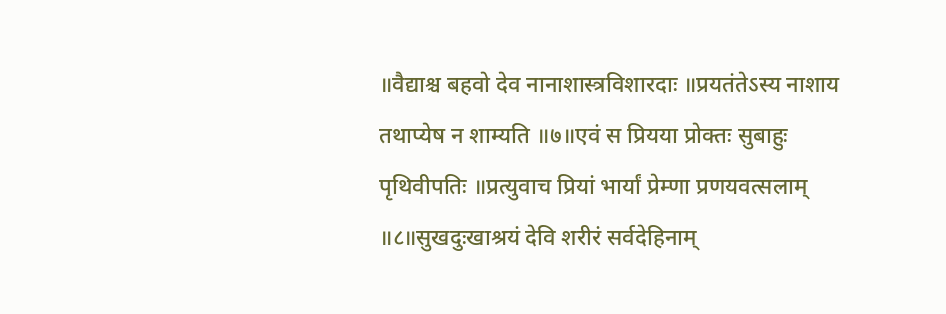॥वैद्याश्च बहवो देव नानाशास्त्रविशारदाः ॥प्रयतंतेऽस्य नाशाय तथाप्येष न शाम्यति ॥७॥एवं स प्रियया प्रोक्तः सुबाहुः पृथिवीपतिः ॥प्रत्युवाच प्रियां भार्यां प्रेम्णा प्रणयवत्सलाम् ॥८॥सुखदुःखाश्रयं देवि शरीरं सर्वदेहिनाम्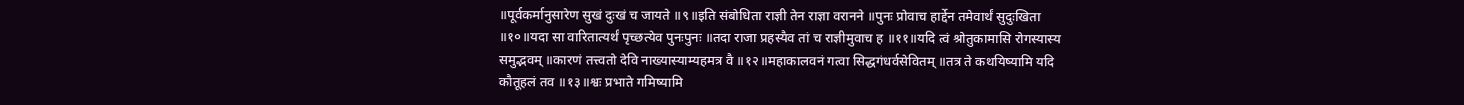॥पूर्वकर्मानुसारेण सुखं दुःखं च जायते ॥९॥इति संबोधिता राज्ञी तेन राज्ञा वरानने ॥पुनः प्रोवाच हार्द्देन तमेवार्थं सुदुःखिता ॥१०॥यदा सा वारितात्यर्थं पृच्छत्येव पुनःपुनः ॥तदा राजा प्रहस्यैव तां च राज्ञीमुवाच ह ॥११॥यदि त्वं श्रोतुकामासि रोगस्यास्य समुद्भवम् ॥कारणं तत्त्वतो देवि नाख्यास्याम्यहमत्र वै ॥१२॥महाकालवनं गत्वा सिद्धगंधर्वसेवितम् ॥तत्र ते कथयिष्यामि यदि कौतूहलं तव ॥१३॥श्वः प्रभाते गमिष्यामि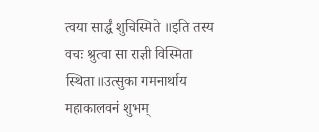त्वया सार्द्धं शुचिस्मिते ॥इति तस्य वचः श्रुत्वा सा राज्ञी विस्मिता स्थिता॥उत्सुका गमनार्थाय महाकालवनं शुभम्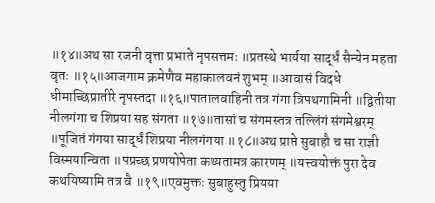॥१४॥अथ सा रजनी वृत्ता प्रभाते नृपसत्तमः ॥प्रतस्थे भार्यया सार्द्धं सैन्येन महता वृतः ॥१५॥आजगाम क्रमेणैव महाकालवनं शुभम् ॥आवासं विदधे धीमाच्छिप्रातीरे नृपस्तदा ॥१६॥पातालवाहिनी तत्र गंगा त्रिपथगामिनी ॥द्वितीया नीलगंगा च शिप्रया सह संगता ॥१७॥तासां च संगमस्तत्र तल्लिंगं संगमेश्वरम् ॥पूजितं गंगया सार्द्धं शिप्रया नीलगंगया ॥१८॥अथ प्राप्ते सुबाहौ च सा राज्ञी विस्मयान्विता ॥पप्रच्छ प्रणयोपेता कथ्यतामत्र कारणम् ॥यत्त्वयोक्तं पुरा देव कथयिष्यामि तत्र वै ॥१९॥एवमुक्तः सुबाहुस्तु प्रियया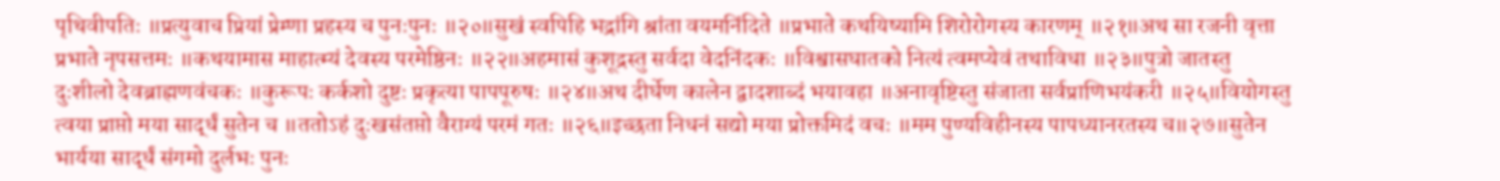पृथिवीपतिः ॥प्रत्युवाच प्रियां प्रेम्णा प्रहस्य च पुनःपुनः ॥२०॥सुखं स्वपिहि भद्रांगि श्रांता वयमनिंदिते ॥प्रभाते कथयिष्यामि शिरोरोगस्य कारणम् ॥२१॥अथ सा रजनी वृत्ता प्रभाते नृपसत्तमः ॥कथयामास माहात्म्यं देवस्य परमेष्ठिनः ॥२२॥अहमासं कुशूद्रस्तु सर्वदा वेदनिंदकः ॥विश्वासघातको नित्यं त्वमप्येवं तथाविधा ॥२३॥पुत्रो जातस्तु दुःशीलो देवब्राह्मणवंचकः ॥कुरूपः कर्कशो दुष्टः प्रकृत्या पापपूरुषः ॥२४॥अथ दीर्घेण कालेन द्वादशाब्दं भयावहा ॥अनावृष्टिस्तु संजाता सर्वप्राणिभयंकरी ॥२५॥वियोगस्तु त्वया प्राप्तो मया सार्द्धं सुतेन च ॥ततोऽहं दुःखसंतप्तो वैराग्यं परमं गतः ॥२६॥इच्छता निधनं सद्यो मया प्रोक्तमिदं वचः ॥मम पुण्यविहीनस्य पापध्यानरतस्य च॥२७॥सुतेन भार्यया सार्द्धं संगमो दुर्लभः पुनः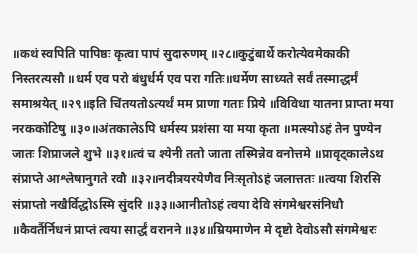॥कथं स्वपिति पापिष्ठः कृत्वा पापं सुदारुणम् ॥२८॥कुटुंबार्थे करोत्येवमेकाकी निस्तरत्यसौ ॥धर्म एव परो बंधुर्धर्म एव परा गतिः॥धर्मेण साध्यते सर्वं तस्माद्धर्मं समाश्रयेत् ॥२९॥इति चिंतयतोऽत्यर्थं मम प्राणा गताः प्रिये ॥विविधा यातना प्राप्ता मया नरककोटिषु ॥३०॥अंतकालेऽपि धर्मस्य प्रशंसा या मया कृता ॥मत्स्योऽहं तेन पुण्येन जातः शिप्राजले शुभे ॥३१॥त्वं च श्येनी ततो जाता तस्मिन्नेव वनोत्तमे ॥प्रावृट्कालेऽथ संप्राप्ते आश्लेषानुगते रवौ ॥३२॥नदीत्रयरयेणैव निःसृतोऽहं जलात्ततः ॥त्वया शिरसि संप्राप्तो नखैर्विद्धोऽस्मि सुंदरि ॥३३॥आनीतोऽहं त्वया देवि संगमेश्वरसंनिधौ ॥कैवर्तैर्निधनं प्राप्तं त्वया सार्द्धं वरानने ॥३४॥म्रियमाणेन मे दृष्टो देवोऽसौ संगमेश्वरः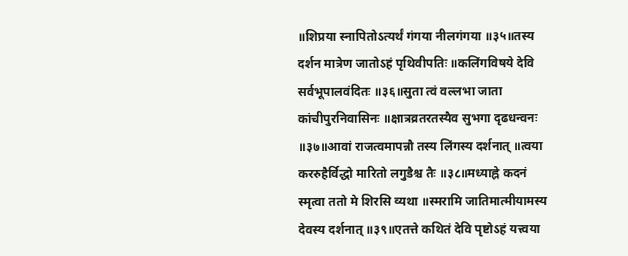॥शिप्रया स्नापितोऽत्यर्थं गंगया नीलगंगया ॥३५॥तस्य दर्शन मात्रेण जातोऽहं पृथिवीपतिः ॥कलिंगविषये देवि सर्वभूपालवंदितः ॥३६॥सुता त्वं वल्लभा जाता कांचीपुरनिवासिनः ॥क्षात्रव्रतरतस्यैव सुभगा दृढधन्वनः ॥३७॥आवां राजत्वमापन्नौ तस्य लिंगस्य दर्शनात् ॥त्वया कररुहैर्विद्धो मारितो लगुडैश्च तैः ॥३८॥मध्याह्ने कदनं स्मृत्वा ततो मे शिरसि व्यथा ॥स्मरामि जातिमात्मीयामस्य देवस्य दर्शनात् ॥३९॥एतत्ते कथितं देवि पृष्टोऽहं यत्त्वया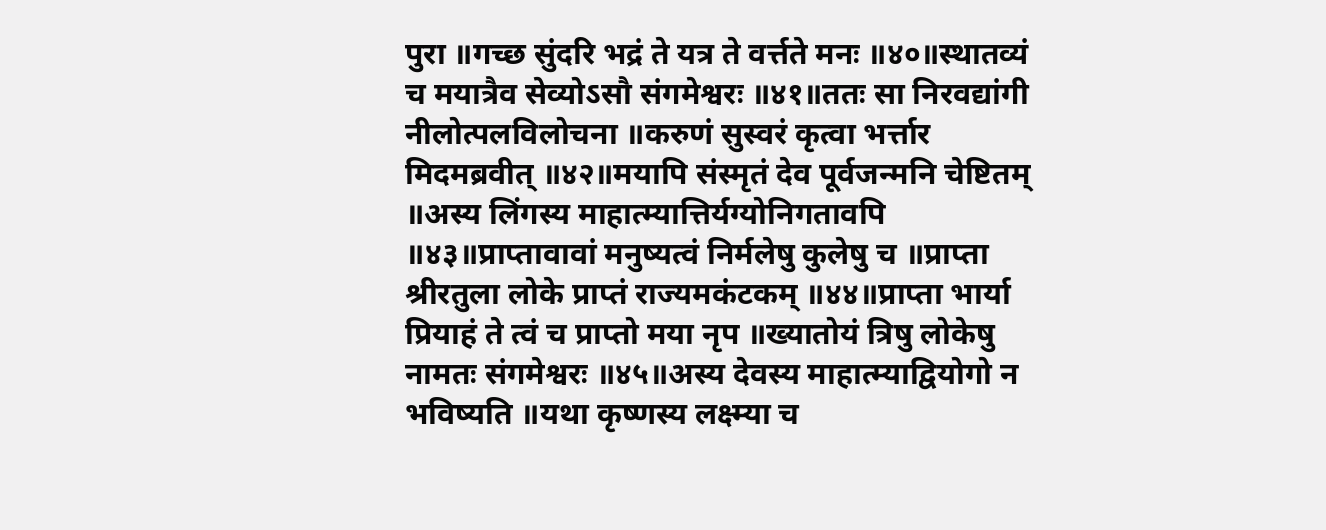पुरा ॥गच्छ सुंदरि भद्रं ते यत्र ते वर्त्तते मनः ॥४०॥स्थातव्यं च मयात्रैव सेव्योऽसौ संगमेश्वरः ॥४१॥ततः सा निरवद्यांगी नीलोत्पलविलोचना ॥करुणं सुस्वरं कृत्वा भर्त्तार मिदमब्रवीत् ॥४२॥मयापि संस्मृतं देव पूर्वजन्मनि चेष्टितम् ॥अस्य लिंगस्य माहात्म्यात्तिर्यग्योनिगतावपि ॥४३॥प्राप्तावावां मनुष्यत्वं निर्मलेषु कुलेषु च ॥प्राप्ता श्रीरतुला लोके प्राप्तं राज्यमकंटकम् ॥४४॥प्राप्ता भार्या प्रियाहं ते त्वं च प्राप्तो मया नृप ॥ख्यातोयं त्रिषु लोकेषु नामतः संगमेश्वरः ॥४५॥अस्य देवस्य माहात्म्याद्वियोगो न भविष्यति ॥यथा कृष्णस्य लक्ष्म्या च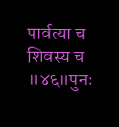पार्वत्या च शिवस्य च ॥४६॥पुनः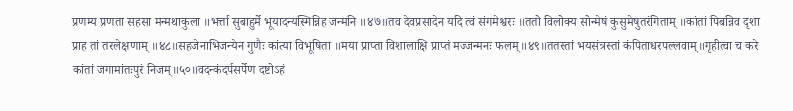प्रणम्य प्रणता सहसा मन्मथाकुला ॥भर्त्ता सुबाहुर्मे भूयादन्यस्मिन्निह जन्मनि ॥४७॥तव देवप्रसादेन यदि त्वं संगमेश्वरः ॥ततो विलोक्य सोन्मेषं कुसुमेषुतरंगिताम् ॥कांतां पिबन्निव दृशा प्राह तां तरलेक्षणाम् ॥४८॥सहजेनाभिजन्येन गुणैः कांत्या विभूषिता ॥मया प्राप्ता विशालाक्षि प्राप्तं मज्जन्मनः फलम्॥४९॥ततस्तां भयसंत्रस्तां कंपिताधरपल्लवाम्॥गृहीत्वा च करे कांतां जगामांतःपुरं निजम्॥५०॥वदन्कंदर्पसर्पेण दष्टोऽहं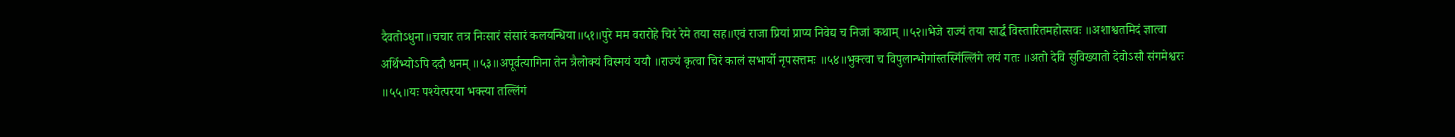दैवतोऽधुना॥चचार तत्र निःसारं संसारं कलयन्धिया॥५१॥पुरे मम वरारोहे चिरं रेमे तया सह॥एवं राजा प्रियां प्राप्य निवेद्य च निजां कथाम् ॥५२॥भेजे राज्यं तया सार्द्धं विस्तारितमहोत्सवः ॥अशाश्वतमिदं ज्ञात्वा अर्थिभ्योऽपि ददौ धनम् ॥५३॥अपूर्वत्यागिना तेन त्रैलोक्यं विस्मयं ययौ ॥राज्यं कृत्वा चिरं कालं सभार्यो नृपसत्तमः ॥५४॥भुक्त्वा च विपुलान्भोगांस्तस्मिँल्लिंगे लयं गतः ॥अतो देवि सुविख्यातो देवोऽसौ संगमेश्वरः ॥५५॥यः पश्येत्परया भक्त्या तल्लिंगं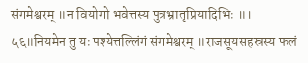संगमेश्वरम् ॥न वियोगो भवेत्तस्य पुत्रभ्रातृप्रियादिभिः ॥। ५६॥नियमेन तु यः पश्येत्तल्लिंगं संगमेश्वरम् ॥राजसूयसहस्रस्य फलं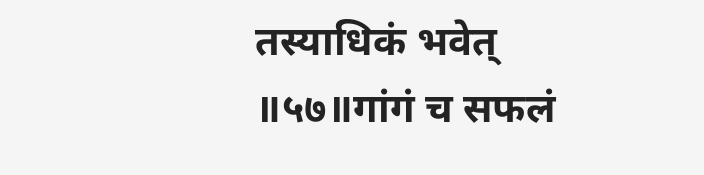तस्याधिकं भवेत् ॥५७॥गांगं च सफलं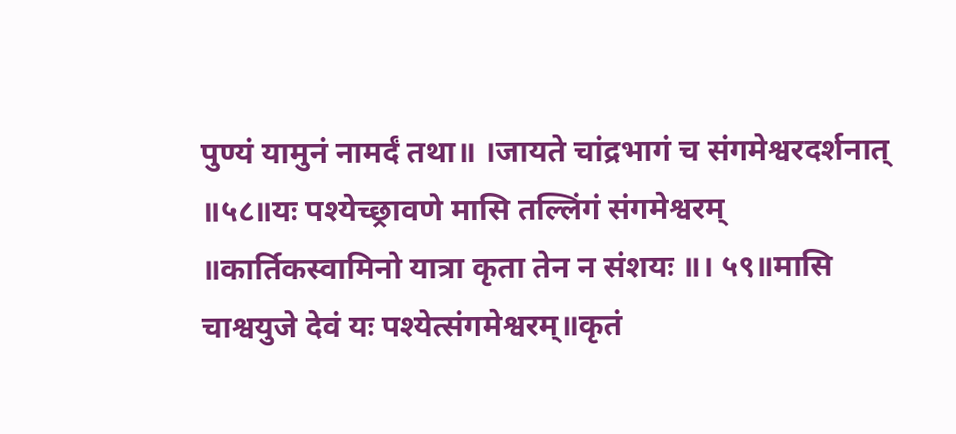पुण्यं यामुनं नामर्दं तथा॥ ।जायते चांद्रभागं च संगमेश्वरदर्शनात् ॥५८॥यः पश्येच्छ्रावणे मासि तल्लिंगं संगमेश्वरम् ॥कार्तिकस्वामिनो यात्रा कृता तेन न संशयः ॥। ५९॥मासि चाश्वयुजे देवं यः पश्येत्संगमेश्वरम्॥कृतं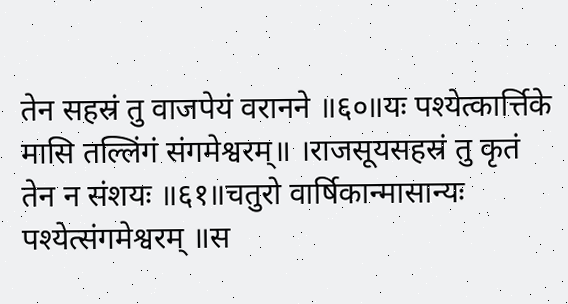तेन सहस्रं तु वाजपेयं वरानने ॥६०॥यः पश्येत्कार्त्तिके मासि तल्लिंगं संगमेश्वरम्॥ ।राजसूयसहस्रं तु कृतं तेन न संशयः ॥६१॥चतुरो वार्षिकान्मासान्यः पश्येत्संगमेश्वरम् ॥स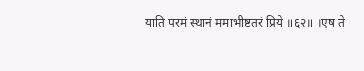याति परमं स्थानं ममाभीष्टतरं प्रिये ॥६२॥ ।एष ते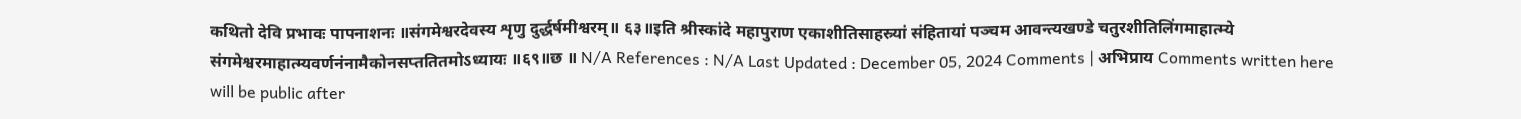कथितो देवि प्रभावः पापनाशनः ॥संगमेश्वरदेवस्य शृणु दुर्द्धर्षमीश्वरम्॥ ६३॥इति श्रीस्कांदे महापुराण एकाशीतिसाहस्र्यां संहितायां पञ्चम आवन्त्यखण्डे चतुरशीतिलिंगमाहात्म्ये संगमेश्वरमाहात्म्यवर्णनंनामैकोनसप्ततितमोऽध्यायः ॥६९॥छ ॥ N/A References : N/A Last Updated : December 05, 2024 Comments | अभिप्राय Comments written here will be public after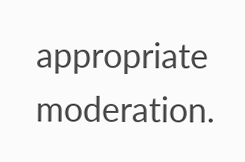appropriate moderation.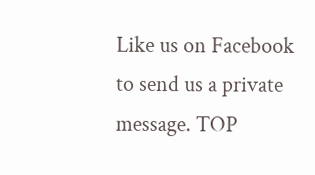Like us on Facebook to send us a private message. TOP